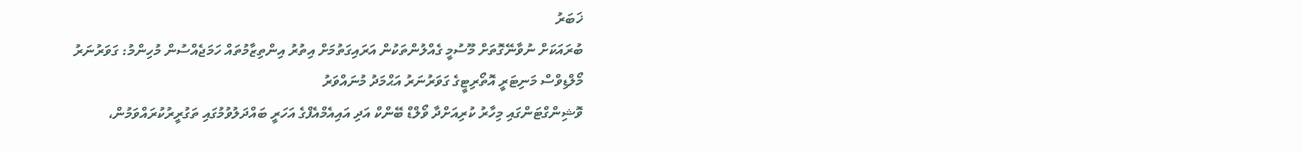ޚަބަރު
ބުރައަކަށް ނުވާނޭގޮތަށް މޫސުމީ ގެއްލުންތަކުން އަރައިގަތުމަށް އިތުރު އިންތިޒާމުތައް ހަމަޖެއްސުން މުހިންމު: ގަވަރުނަރު
މޯލްޑިވްސް މަނިޓަރީ އޮތޯރިޓީގެ ގަވަރުނަރު އަޙްމަދު މުނައްވަރު
ވޮޝިންގްޓަންގައި މިހާރު ކުރިއަށްދާ ވޯލްޑް ބޭންކް އަދި އައިއެމްއެފްގެ އަހަރީ ބައްދަލުވުމުގައި ތަގުރީރުކުރައްވަމުން،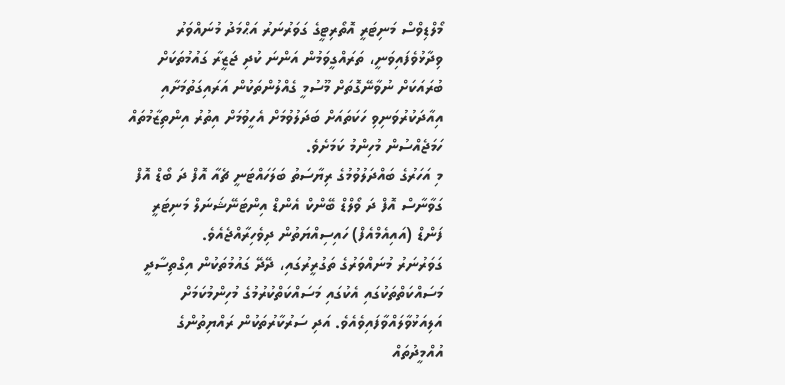މޯލްޑިވްސް މަނިޓަރީ އޮތޯރިޓީގެ ގަވަރުނަރު އަޙްމަދު މުނައްވަރު ވިދާޅުވެފައިވަނީ، ތަރައްގީވަމުން އަންނަ ކުދި ޖަޒީރާ ގައުމުތަކަށް ބުރައަކަށް ނުވާނޭގޮތަށް މޫސުމީ ގެއްލުންތަކުން އަރައިގަތުމަށާއި އިއާދަކުރުވަނިވި ހަކަތައަށް ބަދަލުވުމަށް އެހީވުމަށް އިތުރު އިންތިޒާމުތައް ހަމަޖެއްސުން މުހިންމު ކަމަށެވެ.
މި އަހަރުގެ ބައްދަލުވުމުގެ ރިޔާސަތު ބަލަހައްޓަނީ ޗެއާ އޮފް ދަ ބޯޑް އޮފް ގަވާނާސް އޮފް ދަ ވޯލްޑް ބޭންކް އެންޑް އިންޓަނޭޝަނަލް މަނިޓަރީ ފަންޑް (އައިއެމްއެފް) ހައިސިއްޔަތުން ދިވެހިރާއްޖެއެވެ.
ގަވަރުނަރު މުނައްވަރުގެ ތަގުރީރުގައި، ދޭދޭ ގައުމުތަކުން އިގްތިސާދީ މަސައްކަތްތަކުގައި އެކުގައި މަސައްކަތްކުރުމުގެ މުހިންމުކަމަށް އަލިއަޅުވާލައްވާފައިވެއެވެ. އަދި ސަރުކާރުތަކުން ރައްޔިތުންގެ އުއްމީދުތައް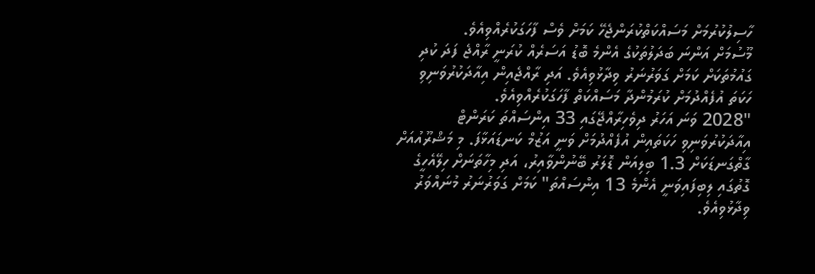ހާސިލުކުރުމަށް މަސައްކަތްކުރަންޖެހޭ ކަމަށް ވެސް ފާހަގަކުރެއްވިއެވެ.
މޫސުމަށް އަންނަ ބަދަލުތަކުގެ އެންމެ ބޮޑު އަސަރެއް ކުރަނީ ރާއްޖެ ފަދަ ކުދި ގައުމުތަކަށް ކަމަށް ގަވަރުނަރު ވިދާޅުވިއެވެ. އަދި ރާއްޖެއިން އިއާދަކުރުވަނިވި ހަކަތަ އުފެއްދުމަށް ކުރަމުންދާ މަސައްކަތް ފާހަގަކުރެއްވިއެވެ.
"2028 ވަނަ އަހަރު ދިވެހިރާއްޖޭގައި 33 އިންސައްތަ ކަރަންޓް އިއާދަކުރުވަނިވި ހަކަތައިން އުފެއްދުމަށް ވަނީ އަޒުމް ކަނޑައަޅާފަ. މި މަޝްރޫއުއަށް ގާތްގަނޑަކަށް 1.3 ބިލިއަން ޑޮލަރު ބޭނުންވާއިރު، އަދި މިހާތަނަށް ހިލޭއެހީގެ ގޮތުގައި ލިބިފައިވަނީ އެންމެ 13 އިންސައްތަ" ކަމަށް ގަވަރުނަރު މުނައްވަރު ވިދާޅުވިއެވެ.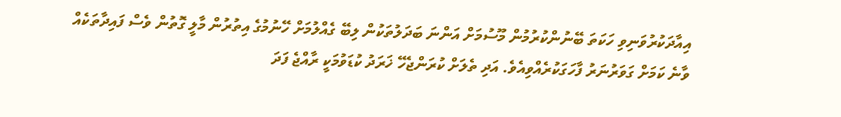އިއާދަކުރުވަނިވި ހަކަތަ ބޭނުންކުރުމުން މޫސުމަށް އަންނަ ބަދަލުތަކުން ލިބޭ ގެއްލުމަށް ހޭނުމުގެ އިތުރުން މާލީ ގޮތުން ވެސް ފައިދާތަކެއް ވާނެ ކަމަށް ގަވަރުނަރު ފާހަގަކުރެއްވިއެވެ. އަދި ތެލަށް ކުރަންޖެހޭ ޚަރަދު ކުޑަވުމަކީ ރާއްޖެ ފަދަ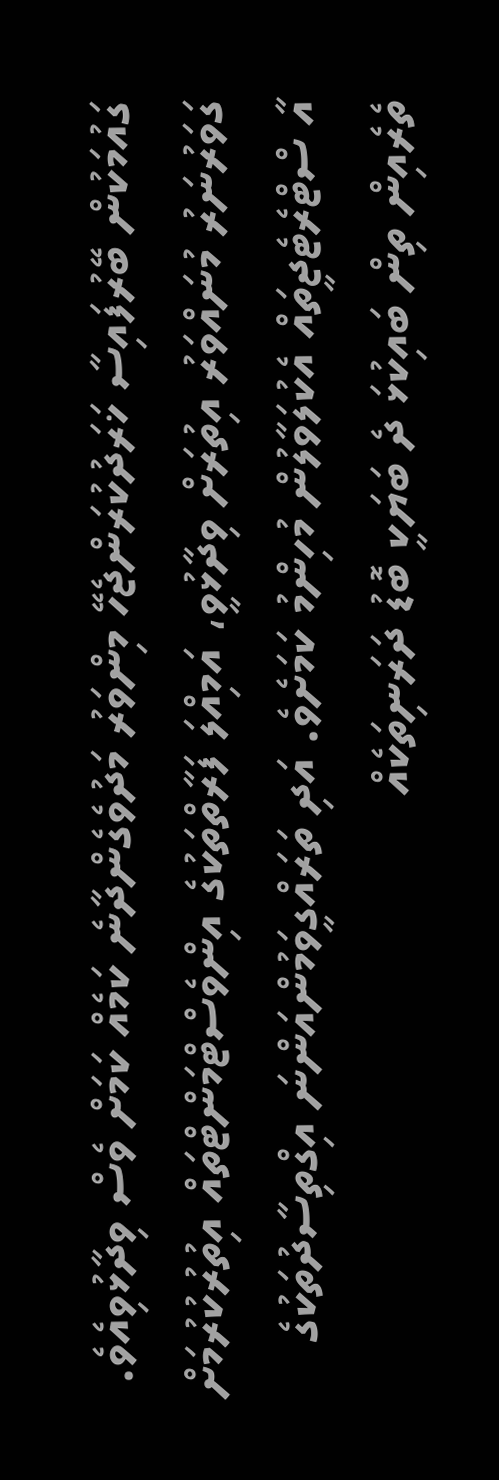ގައުމަކުން ބޭރުފައިސާ ޚަރަދުކުރަންޖެހޭ މިންވަރު މަދުވެގެންދާނެ ކަމެއް ކަމަށް ވެސް ވިދާޅުވިއެވެ.
ގަވަރުނަރު މުނައްވަރު އިތުރަށް ވިދާޅުވީ، އަމިއްލަ ފަރާތްތަކުގެ އިންވެސްޓްމަންޓްތައް އިތުރުކުރުމަށް އާ ސްޓްރެޓެޖީތައް އެކުލަވާލުން މުހިންމު ކަމަށެވެ. އަދި ތަރައްގީވަމުންއަންނަ އިގްތިސާދުތަކުގެ ތެރެއިން ތިން ބައިކުޅަ ދެ ބަޔަކީ ބޮޑު ދަރަނިތަކެއް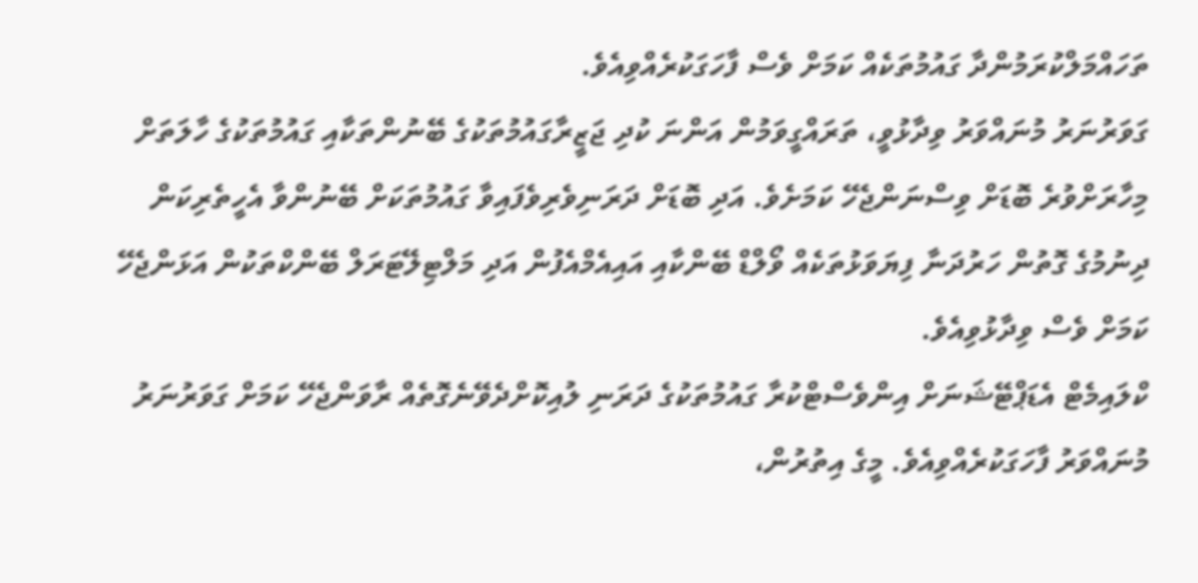ތަހައްމަލްކުރަމުންދާ ގައުމުތަކެއް ކަމަށް ވެސް ފާހަގަކުރެއްވިއެވެ.
ގަވަރުނަރު މުނައްވަރު ވިދާޅުވީ، ތަރައްގީވަމުން އަންނަ ކުދި ޖަޒީރާގައުމުތަކުގެ ބޭނުންތަކާއި ގައުމުތަކުގެ ހާލަތަށް މިހާރަށްވުރެ ބޮޑަށް ވިސްނަންޖެހޭ ކަމަށެވެ. އަދި ބޮޑަށް ދަރަނިވެރިވެފައިވާ ގައުމުތަކަށް ބޭނުންވާ އެހީތެރިކަން ދިނުމުގެ ގޮތުން ހަރުދަނާ ފިޔަވަޅުތަކެއް ވޯލްޑް ބޭންކާއި އައިއެމްއެފުން އަދި މަލްޓިލޭޓަރަލް ބޭންކްތަކުން އަޅަންޖެހޭ ކަމަށް ވެސް ވިދާޅުވިއެވެ.
ކްލައިމެޓް އެޑަޕްޓޭޝަނަށް އިންވެސްޓްކުރާ ގައުމުތަކުގެ ދަރަނި ލުއިކޮށްދެވޭނެގޮތެއް ރާވަންޖެހޭ ކަމަށް ގަވަރުނަރު މުނައްވަރު ފާހަގަކުރެއްވިއެވެ. މީގެ އިތުރުން،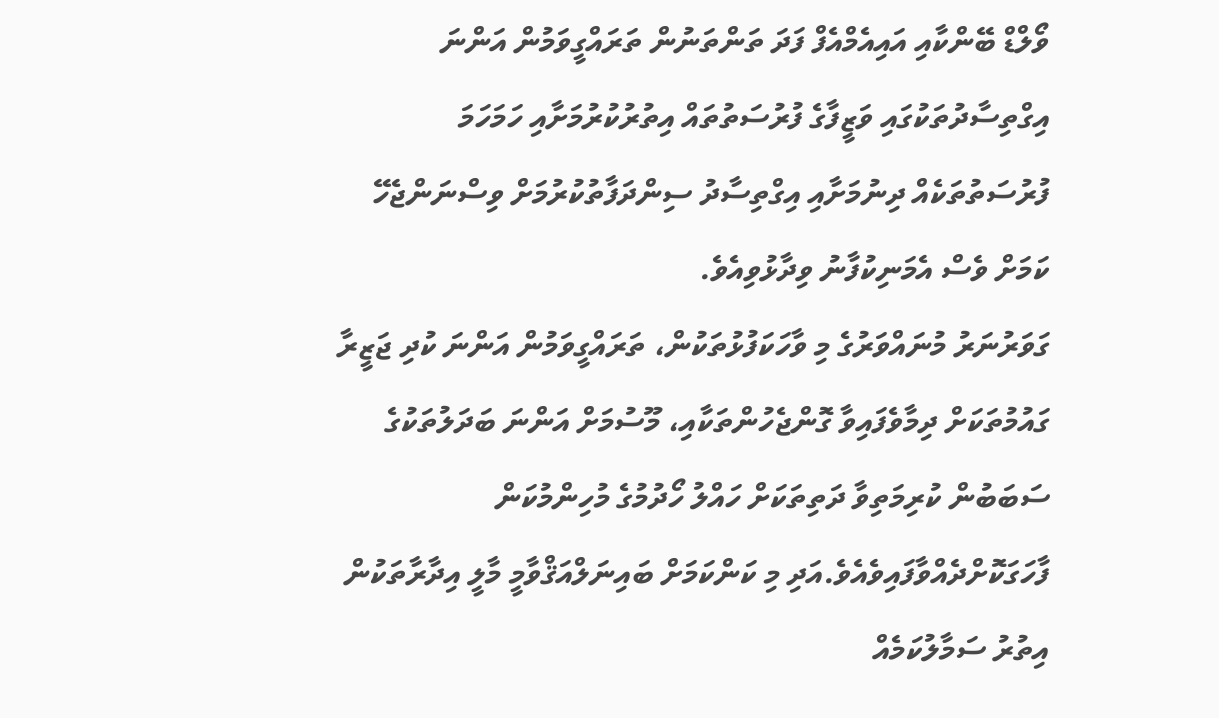ވޯލްޑް ބޭންކާއި އައިއެމްއެފް ފަދަ ތަންތަނުން ތަރައްގީވަމުން އަންނަ އިގްތިސާދުތަކުގައި ވަޒީފާގެ ފުރުސަތުތައް އިތުރުކުރުމަށާއި ހަމަހަމަ ފުރުސަތުތަކެއް ދިނުމަށާއި އިގްތިސާދު ސިންދަފާތުކުރުމަށް ވިސްނަންޖެހޭ ކަމަށް ވެސް އެމަނިކުފާނު ވިދާޅުވިއެވެ.
ގަވަރުނަރު މުނައްވަރުގެ މި ވާހަކަފުޅުތަކުން، ތަރައްގީވަމުން އަންނަ ކުދި ޖަޒީރާ ގައުމުތަކަށް ދިމާވެފައިވާ ގޮންޖެހުންތަކާއި، މޫސުމަށް އަންނަ ބަދަލުތަކުގެ ސަބަބުން ކުރިމަތިވާ ދަތިތަކަށް ހައްލު ހޯދުމުގެ މުހިންމުކަން ފާހަގަކޮށްދެއްވާފައިވެއެވެ.އަދި މި ކަންކަމަށް ބައިނަލްއަޤްވާމީ މާލީ އިދާރާތަކުން އިތުރު ސަމާލުކަމެއް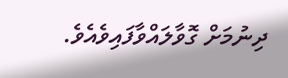ދިނުމަށް ގޮވާލައްވާފައިވެއެވެ.